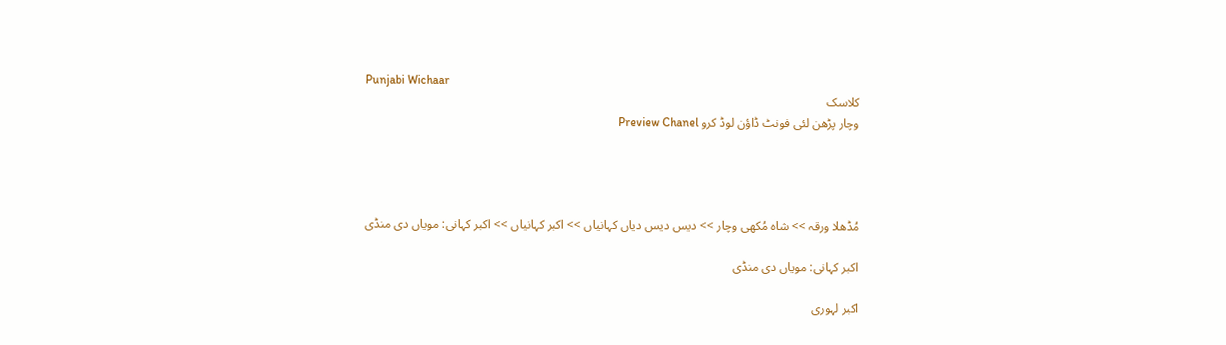Punjabi Wichaar
کلاسک
وچار پڑھن لئی فونٹ ڈاؤن لوڈ کرو Preview Chanel




مُڈھلا ورقہ >> شاہ مُکھی وچار >> دیس دیس دیاں کہانیاں >> اکبر کہانیاں >> اکبر کہانی: مویاں دی منڈی

اکبر کہانی: مویاں دی منڈی

اکبر لہوری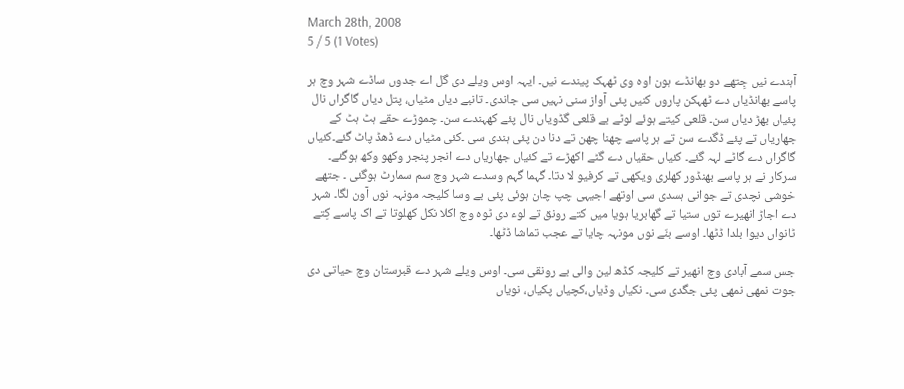March 28th, 2008
5 / 5 (1 Votes)

آہندے نیں جِتھے دو بھانڈے ہون اوہ وی ٹھہک پیندے نیں۔ ایہہ اوس ویلے دی گل اے جدوں ساڈے شہر وچ ہر پاسے بھانڈیاں دے ٹھہکن پاروں کنیں پئی آواز سنی نہیں سی جاندی۔ تانبے دیاں مٹیاں، پتل دیاں گاگراں نال پئیاں بھڑ دیاں سن۔ قلعی کیتے ہوئے لوٹے بے قلعی گڈویاں نال پئے کھہندے سن۔ چموڑے حقے ہٹ ہٹ کے جھاریاں تے پئے ڈگدے سن تے ہر پاسے چھنا چھن تے دنا دن پئی ہندی سی ۔کئی مٹیاں دے ڈھڈ پاٹ گئے۔کئیاں گاگراں دے گاٹے لہہ گئے۔ کئیاں حقیاں دے گٹے اکھڑے تے کئیاں جھاریاں دے انجر پنجر وکھو وکھ ہوگئے۔ سرکار نے ہر پاسے بھنڈور کھلری ویکھی تے کرفیو لا دتا۔ گہما گہم وسدے شہر وچ سم سمارٹ ہوگئی ۔ جتھے خوشی نچدی تے جوانی ہسدی سی اوتھے اجیہی چپ چان ہوئی پئی بے وسا کلیجہ مونہہ نوں آون لگا۔ شہر دے اجاڑ انھیرے توں ستیا تے گھابریا ہویا میں کتے رونق تے لوء دی ٹوہ وچ اکلا نکل کھلوتا تے اک پاسے کِتے ٹانواں دیوا بلدا ڈٹھا۔ اوسے بنّے نوں مونہہ چایا تے عجب تماشا ڈٹھا۔

جس سمے آبادی وچ انھیر تے کلیجہ کڈھ لین والی بے رونقی سی۔ اوس ویلے شہر دے قبرستان وچ حیاتی دی جوت نمھی نمھی پئی جگدی سی۔ نکیاں وڈیاں،کچیاں پکیاں، نویاں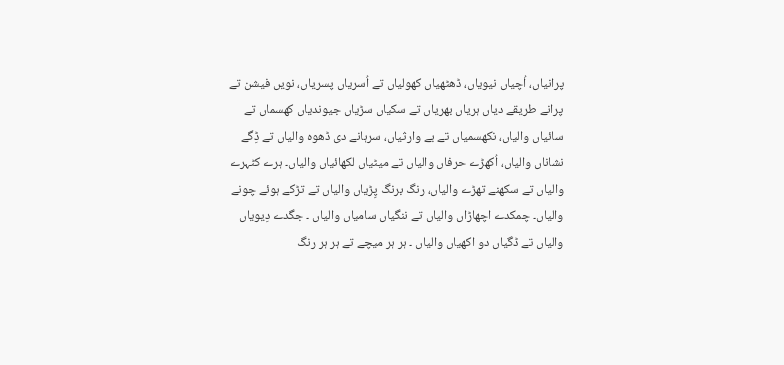پرانیاں، اُچیاں نیویاں، ڈھٹھیاں کھولیاں تے اُسریاں پسریاں، نویں فیشن تے پرانے طریقے دیاں ہریاں بھریاں تے سکیاں سڑیاں جیوندیاں کھسماں تے سائیاں والیاں، نکھسمیاں تے بے وارثیاں، سرہانے دی ڈھوہ والیاں تے ڈِگے نشاناں والیاں، اُکھڑے حرفاں والیاں تے میٹیاں لکھائیاں والیاں۔ ہرے کٹہرے والیاں تے سکھنے تھڑے والیاں، رنگ برنگ پِڑیاں والیاں تے تڑکے ہوئے چونے والیاں۔ چمکدے اچھاڑاں والیاں تے ننگیاں سامیاں والیاں ۔ جگدے دِیویاں والیاں تے ڈگیاں دو اکھیاں والیاں ۔ ہر ہر میچے تے ہر ہر رنگ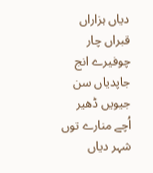دیاں ہزاراں قبراں چار چوفیرے انج جاپدیاں سن جیویں ڈھیر اُچے منارے توں شہر دیاں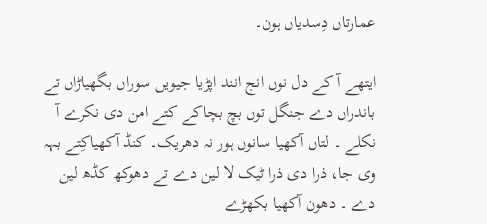عمارتاں دِسدیاں ہون۔

ایتھے آ کے دل نوں انج انند اپڑیا جیویں سوراں بگھیاڑاں تے باندراں دے جنگل توں بچ بچاکے کتے امن دی نکرے آ نکلے ۔ لتاں آکھیا سانوں ہور نہ دھریک۔ کنڈ آکھیاکِتے بہہ وی جا، ذرا دی ذرا ٹیک لا لین دے تے دھوکھ کڈھ لین دے ۔ دھون آکھیا بکھڑے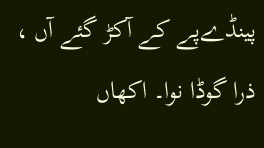پینڈےپے کے آکڑ گئے آں ، ذرا گوڈا نوا۔ اکھاں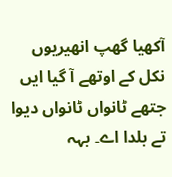آکھیا گھپ انھیریوں نکل کے اوتھے آ گیا ایں جتھے ٹانواں ٹانواں دیوا تے بلدا اے۔ بہہ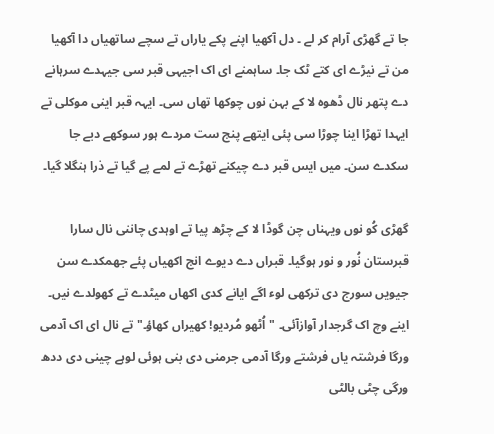جا تے گھڑی آرام کر لے ۔ دل آکھیا اپنے پکے یاراں تے سچے ساتھیاں دا آکھیا من تے نیڑے ای کتے ٹک جا۔ ساہمنے ای اک اجیہی قبر سی جیہدے سرہانے دے پتھر نال ڈھوہ لا کے بہن نوں چوکھا تھاں سی۔ ایہہ قبر اینی موکلی تے ایہدا تھڑا اینا چوڑا سی پئی ایتھے پنج ست مردے ہور سوکھے دبے جا سکدے سن۔ میں ایس قبر دے چیکنے تھڑے تے لمے پے گیا تے ذرا ہنگلا گیا۔

گھڑی کُو نوں ویہناں چن گوڈا لا کے چڑھ پیا تے اوہدی چاننی نال سارا قبرستان نُور و نور ہوگیا۔ قبراں دے دیوے انج اکھیاں پئے جھمکدے سن جیویں سورج دی ترکھی لوء اگے ایانے کدی اکھاں میٹدے تے کھولدے نیں۔ اینے وچ اک گرجدار آوازآئی۔ "اُٹھو مُردیو! کھیراں کھاؤ۔" تے نال ای اک آدمی ورگا فرشتہ یاں فرشتے ورگا آدمی جرمنی دی بنی ہوئی لوہے چینی دی ددھ ورگی چٹی بالٹی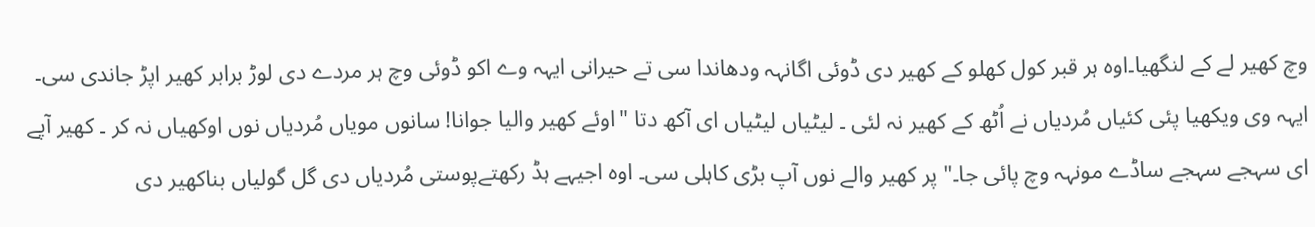وچ کھیر لے کے لنگھیا۔اوہ ہر قبر کول کھلو کے کھیر دی ڈوئی اگانہہ ودھاندا سی تے حیرانی ایہہ وے اکو ڈوئی وچ ہر مردے دی لوڑ برابر کھیر اپڑ جاندی سی۔ ایہہ وی ویکھیا پئی کئیاں مُردیاں نے اُٹھ کے کھیر نہ لئی ۔ لیٹیاں لیٹیاں ای آکھ دتا "اوئے کھیر والیا جوانا! سانوں مویاں مُردیاں نوں اوکھیاں نہ کر ۔ کھیر آپے ای سہجے سہجے ساڈے مونہہ وچ پائی جا۔" پر کھیر والے نوں آپ بڑی کاہلی سی۔ اوہ اجیہے ہڈ رکھتےپوستی مُردیاں دی گل گولیاں بناکھیر دی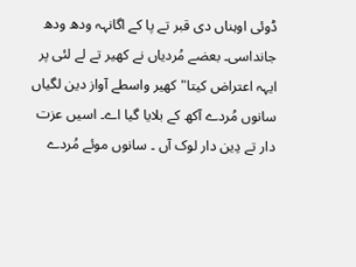ڈوئی اوہناں دی قبر تے پا کے اگانہہ ودھ ودھ جانداسی۔ بعضے مُردیاں نے کھیر تے لے لئی پر ایہہ اعتراض کیتا" کھیر واسطے آواز دین لگیاں سانوں مُردے آکھ کے بلایا گیا اے۔ اسیں عزت دار تے دِین دار لوک آں ۔ سانوں موئے مُردے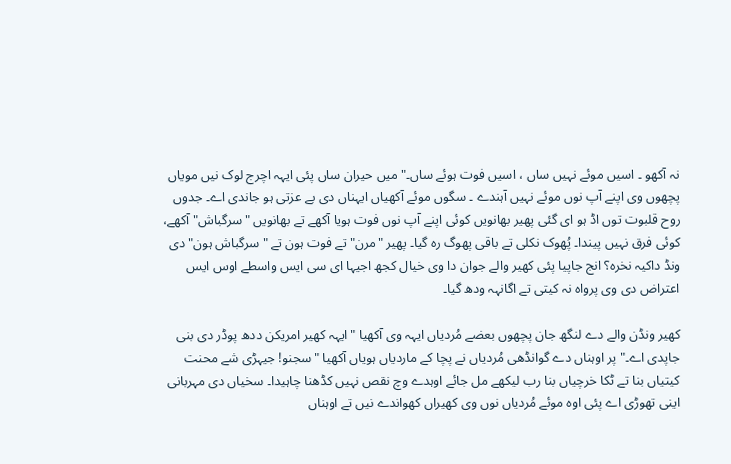نہ آکھو ۔ اسیں موئے نہیں ساں ، اسیں فوت ہوئے ساں۔" میں حیران ساں پئی ایہہ اچرج لوک نیں مویاں پچھوں وی اپنے آپ نوں موئے نہیں آہندے ۔ سگوں موئے آکھیاں ایہناں دی بے عزتی ہو جاندی اے۔ جدوں روح قلبوت توں اڈ ہو ای گئی پھیر بھانویں کوئی اپنے آپ نوں فوت ہویا آکھے تے بھانویں "سرگباش" آکھے، کوئی فرق نہیں پیندا۔ پُھوک نکلی تے باقی پھوگ رہ گیا۔ پھیر "مرن" تے فوت ہون تے "سرگباش ہون" دی ونڈ داکیہ نخرہ؟ انج جاپیا پئی کھیر والے جوان دا وی خیال کجھ اجیہا ای سی ایس واسطے اوس ایس اعتراض دی وی پرواہ نہ کیتی تے اگانہہ ودھ گیا۔

کھیر ونڈن والے دے لنگھ جان پچھوں بعضے مُردیاں ایہہ وی آکھیا "ایہہ کھیر امریکن ددھ پوڈر دی بنی جاپدی اے۔" پر اوہناں دے گوانڈھی مُردیاں نے پچا کے ماردیاں ہویاں آکھیا "سجنو! جیہڑی شے محنت کیتیاں بنا تے ٹکا خرچیاں بنا رب لیکھے مل جائے اوہدے وچ نقص نہیں کڈھنا چاہیدا۔ سخیاں دی مہربانی اینی تھوڑی اے پئی اوہ موئے مُردیاں نوں وی کھیراں کھواندے نیں تے اوہناں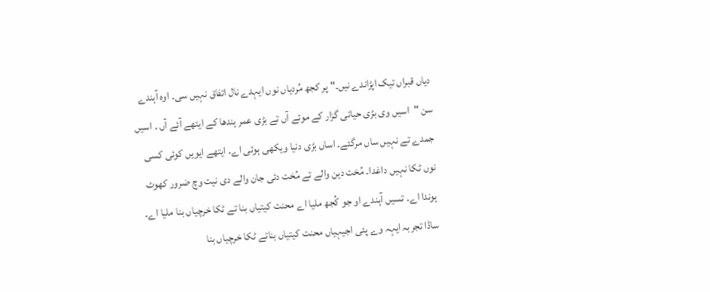دیاں قبراں تیک اپڑاندے نیں۔" پر کجھ مُردیاں نوں ایہدے نال اتفاق نہیں سی۔ اوہ آہندے سن "اسیں وی بڑی حیاتی گزار کے موئے آں تے بڑی عمر ہندھا کے ایتھے آئے آں ۔ اسیں جمدے تے نہیں ساں مرگئے۔ اساں بڑی دنیا ویکھی ہوئی اے۔ ایتھے ایویں کوئی کسی نوں ٹکا نہیں داغدا۔ مُخت دین والے تے مُخت دئی جان والے دی نیت وچ ضرور کھوٹ ہوندا اے۔ تسیں آہندے او جو کُجھ ملیا اے محنت کیتیاں بنا تے ٹکا خرچیاں بنا ملیا اے۔ ساڈا تجربہ ایہہ وے پئی اجیہیاں محنت کیتیاں بناتے ٹکا خرچیاں بنا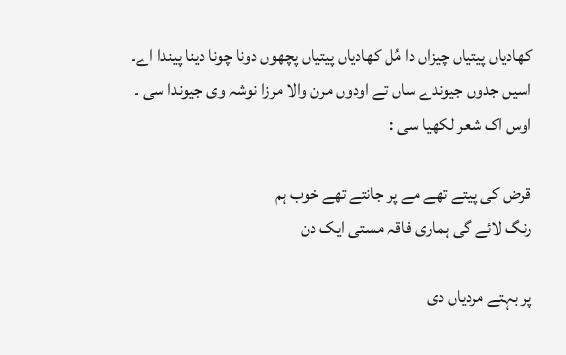کھادیاں پیتیاں چیزاں دا مُل کھادیاں پیتیاں پچھوں دونا چونا دینا پیندا اے۔ اسیں جدوں جیوندے ساں تے اودوں مرن والا مرزا نوشہ وی جیوندا سی ۔ اوس اک شعر لکھیا سی :

قرض کی پیتے تھے مے پر جانتے تھے خوب ہم
رنگ لائے گی ہماری فاقہ مستی ایک دن

پر بہتے مردیاں دی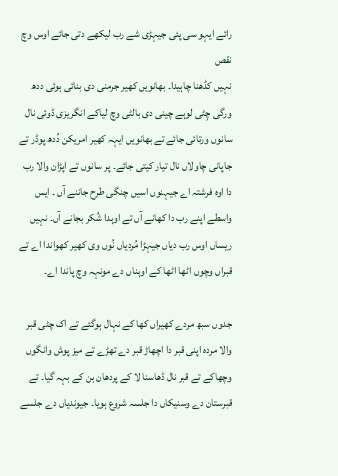رائے ایہو سی پئی جیہڑی شے رب لیکھے دتی جائے اوس وچ نقص
نہیں کڈھنا چاہیدا۔ بھانویں کھیر جرمنی دی بنائی ہوئی ددھ ورگی چِٹی لوہے چینی دی بالٹی وچ لیاکے انگریزی ڈوئی نال سانوں ورتائی جائے تے بھانویں ایہہ کھیر امریکن دُدھ پوڈر تے جاپانی چاولاں نال تیار کیتی جائے۔ پر سانوں تے اپڑان والا رب دا اوہ فرشتہ اے جیہنوں اسیں چنگی طرح جاننے آں ۔ ایس واسطے اپنے رب دا کھانے آں تے اوہدا شُکر بجانے آں۔ نہیں ریساں اوس رب دیاں جیہڑا مُردیاں نُوں وی کھیر کھواندا اے تے قبراں وچوں اٹھا اٹھا کے اوہناں دے مونہہ وچ پاندا اے۔

جدوں سبھ مردے کھیراں کھا کے نہال ہوگئے تے اک چٹی قبر والا مردہ اپنی قبر دا اچھاڑ قبر دے تھڑے تے میز پوش وانگوں وچھاکے تے قبر نال ڈھاسنا لا کے پردھان بن کے بہہ گیا۔ تے قبرستان دے وسنیکاں دا جلسہ شروع ہویا۔ جیوندیاں دے جلسے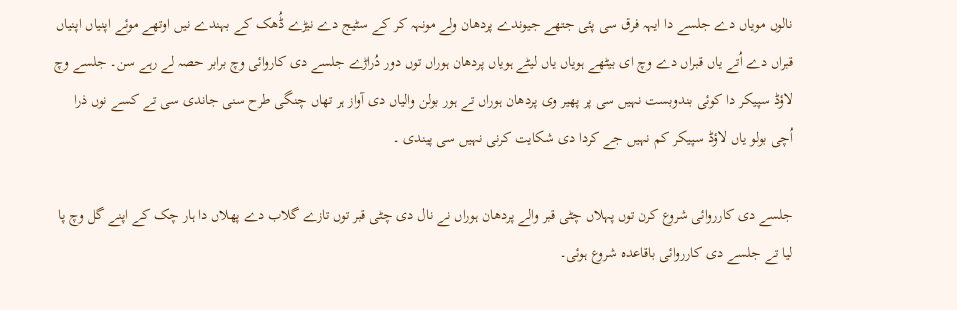نالوں مویاں دے جلسے دا ایہہ فرق سی پئی جتھے جیوندے پردھان ولے مونہہ کر کے سٹیج دے نیڑے ڈُھک کے بہندے نیں اوتھے موئے اپنیاں اپنیاں قبراں دے اُتے یاں قبراں دے وچ ای بیٹھے ہویاں یاں لیٹے ہویاں پردھان ہوراں توں دور دُراڑے جلسے دی کاروائی وچ برابر حصہ لے رہے سن۔ جلسے وچ لاؤڈ سپیکر دا کوئی بندوبست نہیں سی پر پھیر وی پردھان ہوراں تے ہور بولن والیاں دی آواز ہر تھاں چنگی طرح سنی جاندی سی تے کسے نوں ذرا اُچی بولو یاں لاؤڈ سپیکر کم نہیں جے کردا دی شکایت کرنی نہیں سی پیندی ۔

جلسے دی کارروائی شروع کرن توں پہلاں چٹی قبر والے پردھان ہوراں نے نال دی چٹی قبر توں تازے گلاب دے پھلاں دا ہار چک کے اپنے گل وچ پا لیا تے جلسے دی کارروائی باقاعدہ شروع ہوئی۔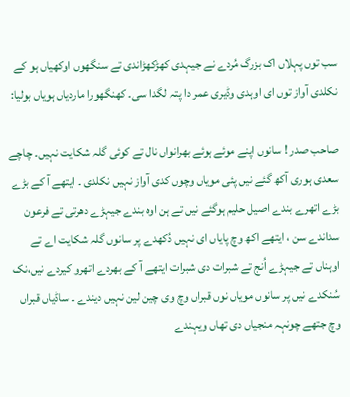سب توں پہلاں اک بزرگ مُردے نے جیہدی کھڑکھڑاندی تے سنگھوں اوکھیاں ہو کے نکلدی آواز توں ای اوہدی وڈیری عمر دا پتہ لگدا سی۔ کھنگھورا ماردیاں ہویاں بولیا:

صاحب صدر ! سانوں اپنے موئے ہوئے بھرانواں نال تے کوئی گلہ شکایت نہیں۔ چاچے سعدی ہوری آکھ گئے نیں پئی مویاں وچوں کدی آواز نہیں نکلدی ۔ ایتھے آ کے بڑے بڑے اتھرے بندے اصیل حلیم ہوگئے نیں تے ہن اوہ بندے جیہڑے دھرتی تے فرعون سداندے سن ، ایتھے اکھ وچ پایاں ای نہیں دُکھدے پر سانوں گلہ شکایت اے تے اوہناں تے جیہڑے اُنج تے شبرات دی شبرات ایتھے آ کے بھردے اتھرو کیردے نیں،نک سُنکدے نیں پر سانوں مویاں نوں قبراں وچ وی چین لین نہیں دیندے ۔ ساڈیاں قبراں وچ جتھے چونہہ منجیاں دی تھاں ویہندے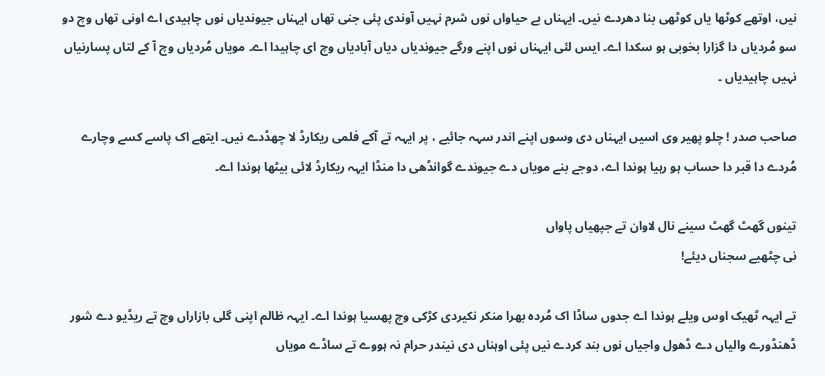نیں، اوتھے کوٹھا یاں کوٹھی بنا دھردے نیں۔ ایہناں بے حیاواں نوں شرم نہیں آوندی پئی جنی تھاں ایہناں جیوندیاں نوں چاہیدی اے اونی تھاں وچ دو سو مُردیاں دا گزارا بخوبی ہو سکدا اے۔ ایس لئی ایہناں نوں اپنے ورگے جیوندیاں دیاں آبادیاں وچ ای چاہیدا اے۔ مویاں مُردیاں وچ آ کے لتاں پسارنیاں نہیں چاہیدیاں ۔

صاحب صدر ! چلو پھیر وی اسیں ایہناں دی وسوں اپنے اندر سہہ جائیے ، پر ایہہ تے آکے فلمی ریکارڈ لا چھڈدے نیں۔ ایتھے اک پاسے کسے وچارے مُردے دا قبر دا حساب ہو رہیا ہوندا اے، دوجے بنے مویاں دے جیوندے گوانڈھی دا منڈا ایہہ ریکارڈ لائی بیٹھا ہوندا اے۔

تینوں گھٹ گھٹ سینے نال لاوان تے جپھیاں پاواں
نی چٹھیے سجناں دیئے!

تے ایہہ ٹھیک اوس ویلے ہوندا اے جدوں ساڈا اک مُردہ بھرا منکر نکیردی کڑکی وچ پھسیا ہوندا اے۔ ایہہ ظالم اپنی گلی بازاراں وچ تے ریڈیو دے شور ڈھنڈورے والیاں دے ڈھول واجیاں نوں بند کردے نیں پئی اوہناں دی نیندر حرام نہ ہووے تے ساڈے مویاں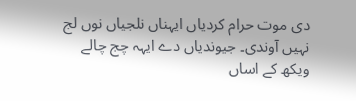دی موت حرام کردیاں ایہناں نلجیاں نوں لج نہیں آوندی۔ جیوندیاں دے ایہہ چج چالے ویکھ کے اساں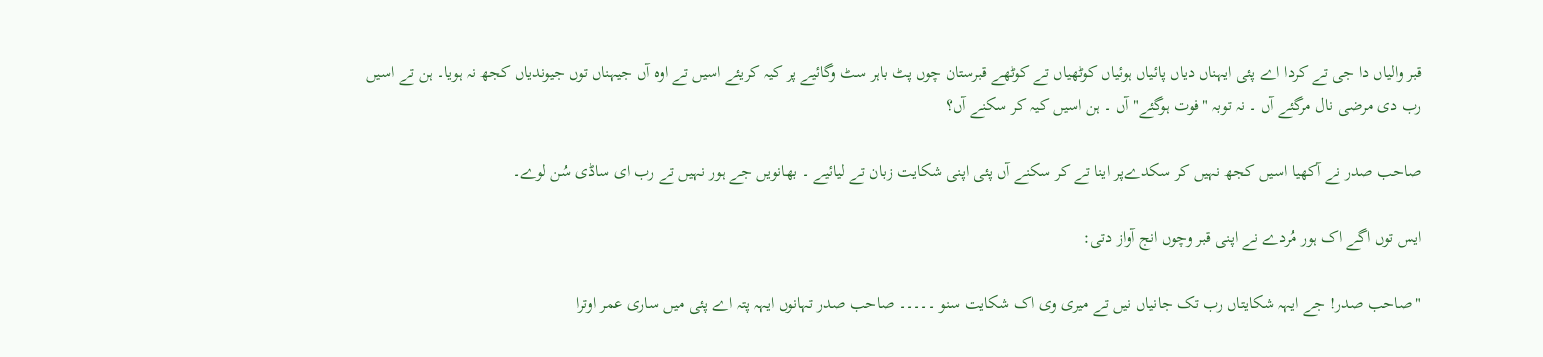قبر والیاں دا جی تے کردا اے پئی ایہناں دیاں پائیاں ہوئیاں کوٹھیاں تے کوٹھے قبرستان چوں پٹ باہر سٹ وگائیے پر کیہ کریئے اسیں تے اوہ آں جیہناں توں جیوندیاں کجھ نہ ہویا۔ ہن تے اسیں رب دی مرضی نال مرگئے آں ۔ نہ توبہ "فوت ہوگئے" آں ۔ ہن اسیں کیہ کر سکنے آں؟

صاحب صدر نے آکھیا اسیں کجھ نہیں کر سکدےپر اینا تے کر سکنے آں پئی اپنی شکایت زبان تے لیائیے ۔ بھانویں جے ہور نہیں تے رب ای ساڈی سُن لوے۔

ایس توں اگے اک ہور مُردے نے اپنی قبر وچوں انج آواز دتی:

"صاحب صدر! جے ایہہ شکایتاں رب تک جانیاں نیں تے میری وی اک شکایت سنو ۔۔۔۔۔ صاحب صدر تہانوں ایہہ پتہ اے پئی میں ساری عمر اوترا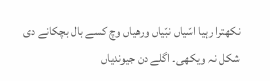نکھترا رہیا اسّیاں نبّیاں ورھیاں وچ کسے بال بچکانے دی شکل نہ ویکھی۔ اگلے دن جیوندیاں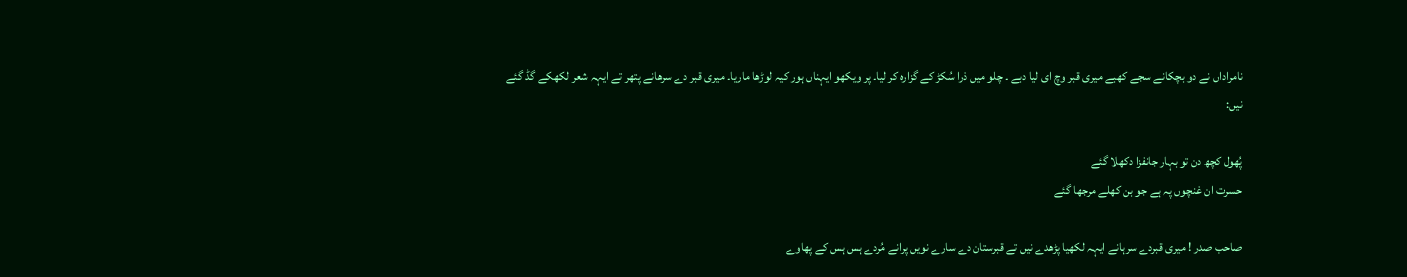نامراداں نے دو بچکانے سجے کھبے میری قبر وچ ای لیا دبے ۔ چلو میں ذرا سُکڑ کے گزارہ کر لیا۔ پر ویکھو ایہناں ہور کیہ لوڑھا ماریا۔ میری قبر دے سرھانے پتھر تے ایہہ شعر لکھکے گڈ گئے
نیں:

پُھول کچھ دن تو بہار جانفزا دکھلا گئے
حسرت ان غنچوں پہ ہے جو بن کھلے مرجھا گئے

صاحب صدر ! میری قبردے سرہانے ایہہ لکھیا پڑھدے نیں تے قبرستان دے سارے نویں پرانے مُردے ہس ہس کے پھاوے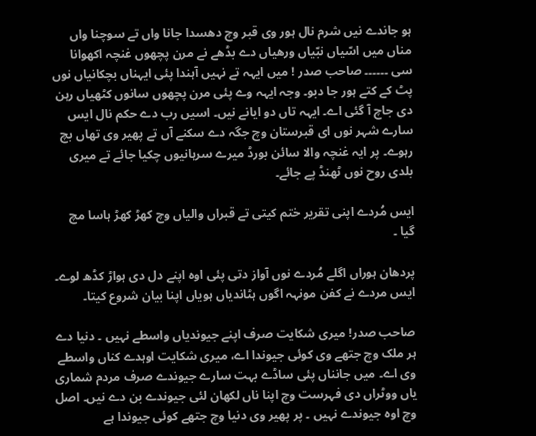ہو جاندے نیں شرم نال ہور وی قبر وچ دھسدا جانا واں تے سوچنا واں مناں میں اسّیاں نبّیاں ورھیاں دے بڈھے نے مرن پچھوں غنچہ اکھوانا سی ۔۔۔۔۔۔ صاحب صدر ! میں ایہہ تے نہیں آہندا پئی ایہناں بچکانیاں نوں پٹ کے کتے ہور جا دبو۔ وجہ ایہہ وے پئی مرن پچھوں سانوں کٹھیاں رہن دی جاچ آ گئی اے۔ ایہہ تاں دو ایانے نیں۔ اسیں رب دے حکم نال ایس سارے شہر نوں ای قبرستان وچ جگہ دے سکنے آں تے پھیر وی تھاں بچ رہوے۔ پر ایہ غنچہ والا سائن بورڈ میرے سرہانیوں چکیا جائے تے میری بلدی روح نوں ٹھنڈ پے جائے۔

ایس مُردے اپنی تقریر ختم کیتی تے قبراں والیاں وچ کھڑ کھڑ ہاسا مچ گیا ۔

پردھان ہوراں اگلے مُردے نوں آواز دتی پئی اوہ اپنے دل دی ہواڑ کڈھ لوے۔ ایس مردے نے کفن مونہہ اگوں ہٹاندیاں ہویاں اپنا بیان شروع کیتا۔

صاحب صدر! میری شکایت صرف اپنے جیوندیاں واسطے نہیں ۔ دنیا دے ہر ملک وچ جتھے وی کوئی جیوندا اے، میری شکایت اوہدے کناں واسطے وی اے۔ میں جانناں پئی ساڈے بہت سارے جیوندے صرف مردم شماری یاں ووٹراں دی فہرست وچ اپنا ناں لکھان لئی جیوندے بن دے نیں۔ اصل وچ اوہ جیوندے نہیں ۔ پر پھیر وی دنیا وچ جتھے کوئی جیوندا ہے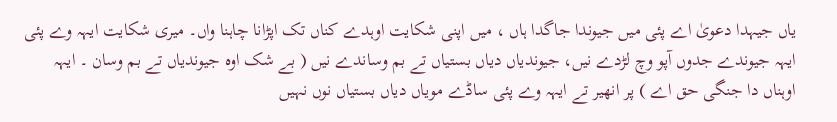یاں جیہدا دعویٰ اے پئی میں جیوندا جاگدا ہاں ، میں اپنی شکایت اوہدے کناں تک اپڑانا چاہنا واں۔ میری شکایت ایہہ وے پئی ایہہ جیوندے جدوں آپو وچ لڑدے نیں، جیوندیاں دیاں بستیاں تے بم وساندے نیں ( بے شک اوہ جیوندیاں تے بم وسان ۔ ایہہ اوہناں دا جنگی حق اے ) پر انھیر تے ایہہ وے پئی ساڈے مویاں دیاں بستیاں نوں نہیں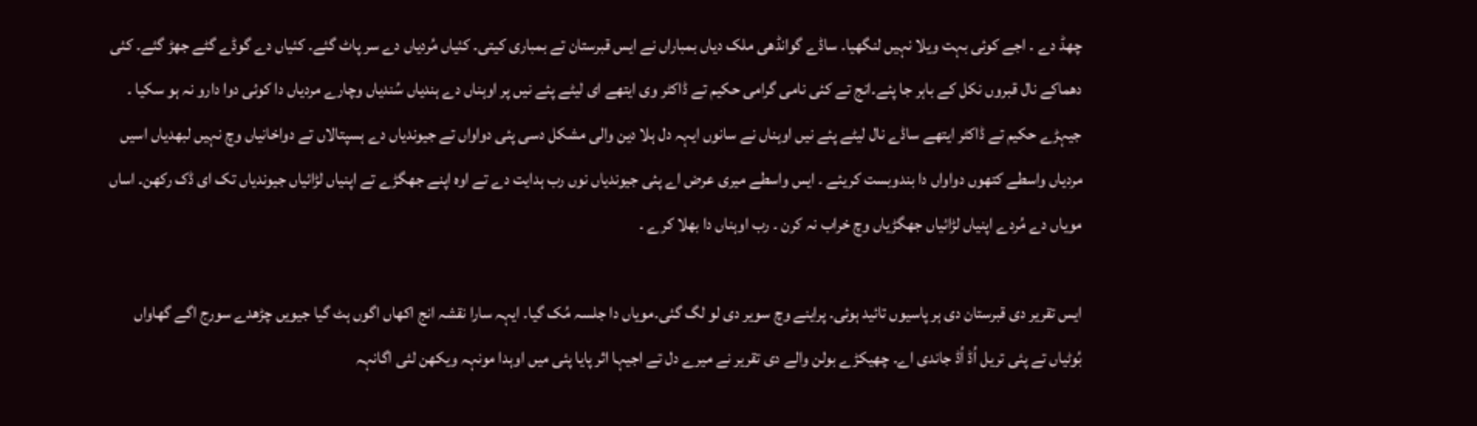چھڈ دے ۔ اجے کوئی بہت ویلا نہیں لنگھیا۔ ساڈے گوانڈھی ملک دیاں بمباراں نے ایس قبرستان تے بمباری کیتی۔ کئیاں مُردیاں دے سر پاٹ گئے۔ کئیاں دے گوڈے گٹے جھڑ گئے۔ کئی دھماکے نال قبروں نکل کے باہر جا پئے۔انج تے کئی نامی گرامی حکیم تے ڈاکٹر وی ایتھے ای لیٹے پئے نیں پر اوہناں دے ہندیاں سُندیاں وچارے مردیاں دا کوئی دوا دارو نہ ہو سکیا ۔ جیہڑے حکیم تے ڈاکٹر ایتھے ساڈے نال لیٹے پئے نیں اوہناں نے سانوں ایہہ دل ہلا دین والی مشکل دسی پئی دواواں تے جیوندیاں دے ہسپتالاں تے دواخانیاں وچ نہیں لبھدیاں اسیں مردیاں واسطے کتھوں دواواں دا بندوبست کریئے ۔ ایس واسطے میری عرض اے پئی جیوندیاں نوں رب ہدایت دے تے اوہ اپنے جھگڑے تے اپنیاں لڑائیاں جیوندیاں تک ای ڈک رکھن۔ اساں مویاں دے مُردے اپنیاں لڑائیاں جھگڑیاں وچ خراب نہ کرن ۔ رب اوہناں دا بھلا کرے ۔

ایس تقریر دی قبرستان دی ہر پاسیوں تائید ہوئی۔ پراینے وچ سویر دی لو لگ گئی۔مویاں دا جلسہ مُک گیا۔ ایہہ سارا نقشہ انج اکھاں اگوں ہٹ گیا جیویں چڑھدے سورج اگے گھاواں بُوٹیاں تے پئی تریل اُڈ اُڈ جاندی اے۔ چھیکڑے بولن والے دی تقریر نے میرے دل تے اجیہا اثر پایا پئی میں اوہدا مونہہ ویکھن لئی اگانہہ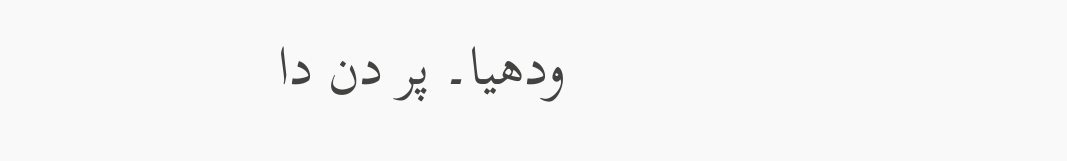ودھیا۔ پر دن دا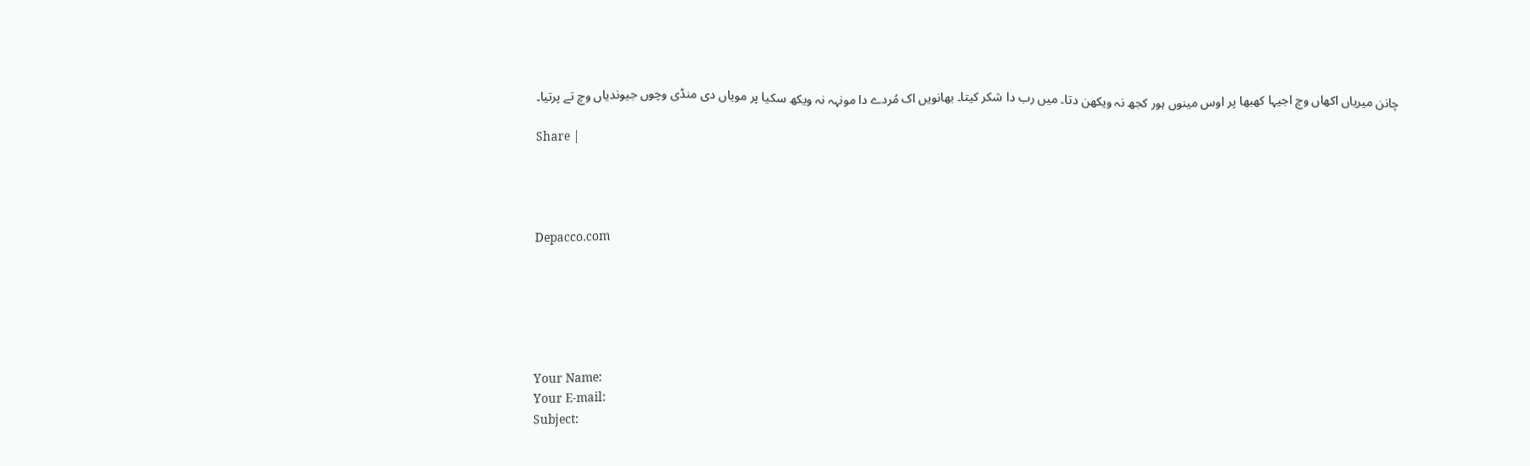چانن میریاں اکھاں وچ اجیہا کھبھا پر اوس مینوں ہور کجھ نہ ویکھن دتا۔ میں رب دا شکر کیتا۔ بھانویں اک مُردے دا مونہہ نہ ویکھ سکیا پر مویاں دی منڈی وچوں جیوندیاں وچ تے پرتیا۔

Share |




Depacco.com






Your Name:
Your E-mail:
Subject: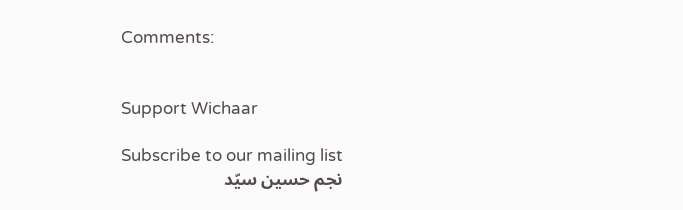Comments:


Support Wichaar

Subscribe to our mailing list
نجم حسین سیّد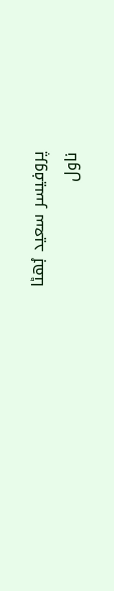پروفیسر سعید بُھٹا
ناول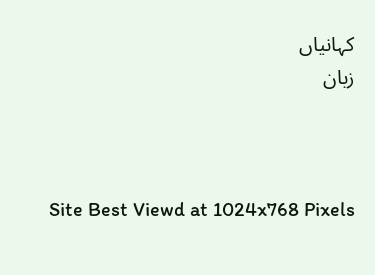کہانیاں
زبان



Site Best Viewd at 1024x768 Pixels